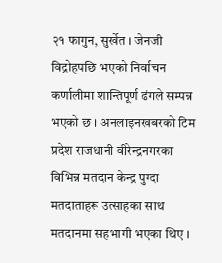२१ फागुन, सुर्खेत । जेनजी विद्रोहपछि भएको निर्वाचन कर्णालीमा शान्तिपूर्ण ढंगले सम्पन्न भएको छ । अनलाइनखबरको टिम प्रदेश राजधानी वीरेन्द्रनगरका विभिन्न मतदान केन्द्र पुग्दा मतदाताहरू उत्साहका साथ मतदानमा सहभागी भएका थिए ।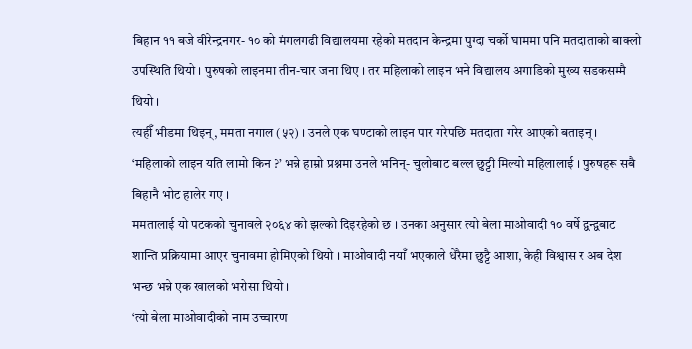बिहान ११ बजे वीरेन्द्रनगर- १० को मंगलगढी विद्यालयमा रहेको मतदान केन्द्रमा पुग्दा चर्को घाममा पनि मतदाताको बाक्लो उपस्थिति थियो । पुरुषको लाइनमा तीन-चार जना थिए । तर महिलाको लाइन भने विद्यालय अगाडिको मुख्य सडकसम्मै थियो ।
त्यहीँ भीडमा थिइन्, ममता नगाल (५२) । उनले एक घण्टाको लाइन पार गरेपछि मतदाता गरेर आएको बताइन् । ‘महिलाको लाइन यति लामो किन ?’ भन्ने हाम्रो प्रश्नमा उनले भनिन्- चुलोबाट बल्ल छुट्टी मिल्यो महिलालाई । पुरुषहरू सबै बिहानै भोट हालेर गए ।
ममतालाई यो पटकको चुनावले २०६४ को झल्को दिइरहेको छ । उनका अनुसार त्यो बेला माओवादी १० वर्षे द्वन्द्वबाट शान्ति प्रक्रियामा आएर चुनावमा होमिएको थियो । माओवादी नयाँ भएकाले धेरैमा छुट्टै आशा, केही विश्वास र अब देश भन्छ भन्ने एक खालको भरोसा थियो ।
‘त्यो बेला माओवादीको नाम उच्चारण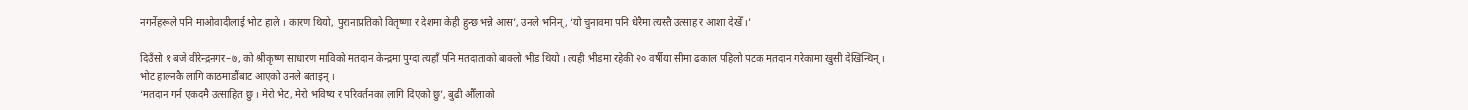नगर्नेहरूले पनि माओवादीलाई भोट हाले । कारण थियो, पुरानाप्रतिको वितृष्णा र देशमा केही हुन्छ भन्ने आस’, उनले भनिन्, ‘यो चुनावमा पनि धेरैमा त्यस्तै उत्साह र आशा देखेँ ।’

दिउँसो १ बजे वीरेन्द्रनगर–७, को श्रीकृष्ण साधारण माविको मतदान केन्द्रमा पुग्दा त्यहाँ पनि मतदाताको बाक्लो भीड थियो । त्यही भीडमा रहेकी २० वर्षीया सीमा ढकाल पहिलो पटक मतदान गरेकामा खुसी देखिन्थिन् । भोट हाल्नकै लागि काठमाडौंबाट आएको उनले बताइन् ।
‘मतदान गर्न एकदमै उत्साहित छु । मेरो भेट, मेरो भविष्य र परिवर्तनका लागि दिएको छु’, बुढी औँलाको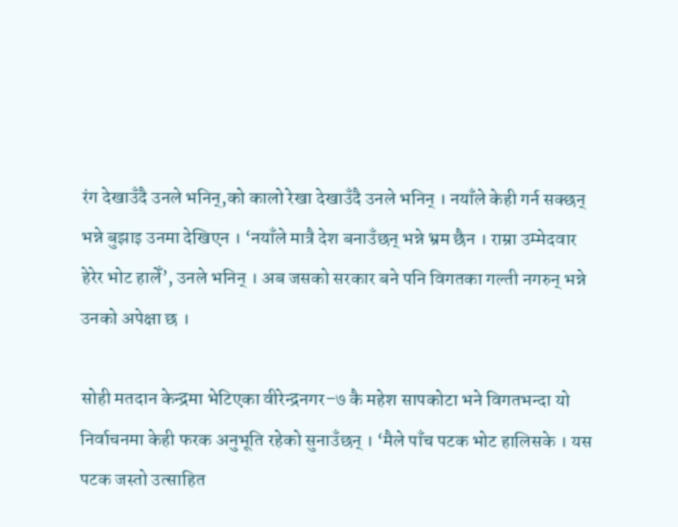रंग देखाउँदै उनले भनिन्,को कालो रेखा देखाउँदै उनले भनिन् । नयाँले केही गर्न सक्छन् भन्ने बुझाइ उनमा देखिएन । ‘नयाँले मात्रै देश बनाउँछन् भन्ने भ्रम छैन । राम्रा उम्मेदवार हेरेर भोट हालेँ’, उनले भनिन् । अब जसको सरकार बने पनि विगतका गल्ती नगरुन् भन्ने उनको अपेक्षा छ ।

सोही मतदान केन्द्रमा भेटिएका वीरेन्द्रनगर–७ कै महेश सापकोटा भने विगतभन्दा यो निर्वाचनमा केही फरक अनुभूति रहेको सुनाउँछन् । ‘मैले पाँच पटक भोट हालिसके । यस पटक जस्तो उत्साहित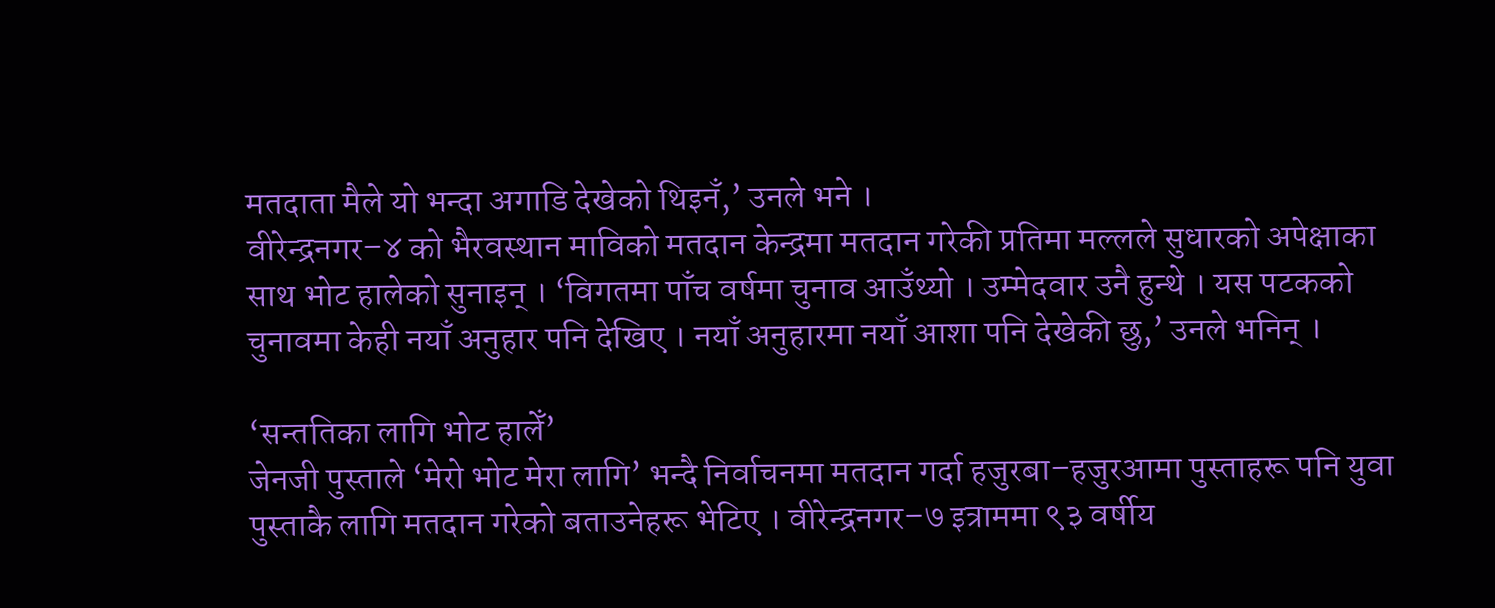मतदाता मैले यो भन्दा अगाडि देखेको थिइनँ,’ उनले भने ।
वीरेन्द्रनगर–४ को भैरवस्थान माविको मतदान केन्द्रमा मतदान गरेकी प्रतिमा मल्लले सुधारको अपेक्षाका साथ भोट हालेको सुनाइन् । ‘विगतमा पाँच वर्षमा चुनाव आउँथ्यो । उम्मेदवार उनै हुन्थे । यस पटकको चुनावमा केही नयाँ अनुहार पनि देखिए । नयाँ अनुहारमा नयाँ आशा पनि देखेकी छु,’ उनले भनिन् ।

‘सन्ततिका लागि भोट हालेँ’
जेनजी पुस्ताले ‘मेरो भोट मेरा लागि’ भन्दै निर्वाचनमा मतदान गर्दा हजुरबा–हजुरआमा पुस्ताहरू पनि युवा पुस्ताकै लागि मतदान गरेको बताउनेहरू भेटिए । वीरेन्द्रनगर–७ इत्राममा ९३ वर्षीय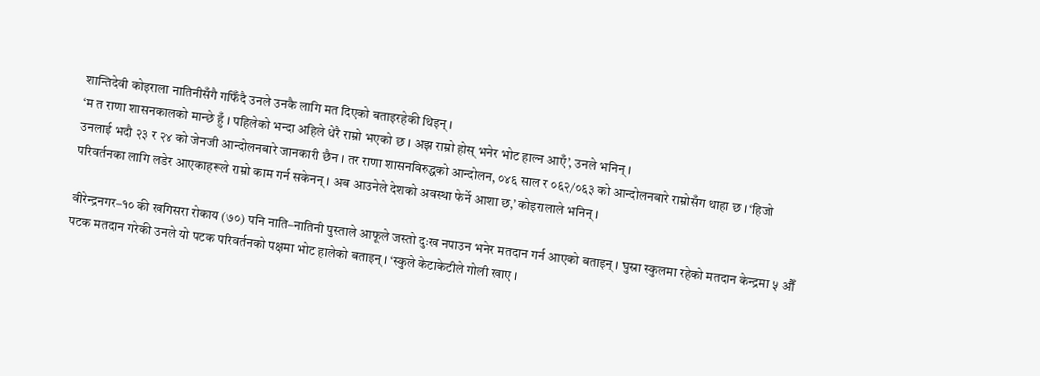शान्तिदेवी कोइराला नातिनीसँगै गफिँदै उनले उनकै लागि मत दिएको बताइरहेकी थिइन् ।
‘म त राणा शासनकालको मान्छे हुँ । पहिलेको भन्दा अहिले धेरै राम्रो भएको छ । अझ राम्रो होस् भनेर भोट हाल्न आएँ’, उनले भनिन् ।
उनलाई भदौ २३ र २४ को जेनजी आन्दोलनबारे जानकारी छैन । तर राणा शासनविरुद्धको आन्दोलन, ०४६ साल र ०६२/०६३ को आन्दोलनबारे राम्रोसँग थाहा छ । ‘हिजो परिवर्तनका लागि लडेर आएकाहरूले राम्रो काम गर्न सकेनन् । अब आउनेले देशको अवस्था फेर्ने आशा छ,’ कोइरालाले भनिन् ।

वीरेन्द्रनगर–१० की खगिसरा रोकाय (७०) पनि नाति–नातिनी पुस्ताले आफूले जस्तो दुःख नपाउन भनेर मतदान गर्न आएको बताइन् । घुस्रा स्कुलमा रहेको मतदान केन्द्रमा ५ औँ पटक मतदान गरेकी उनले यो पटक परिवर्तनको पक्षमा भोट हालेको बताइन् । ‘स्कुले केटाकेटीले गोली खाए ।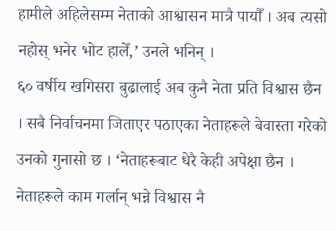हामीले अहिलेसम्म नेताको आश्वासन मात्रै पायौँ । अब त्यसो नहोस् भनेर भोट हालेँ,’ उनले भनिन् ।
६० वर्षीय खगिसरा बुढालाई अब कुनै नेता प्रति विश्वास छैन । सबै निर्वाचनमा जिताएर पठाएका नेताहरूले बेवास्ता गरेको उनको गुनासो छ । ‘नेताहरूबाट धेरै केही अपेक्षा छैन । नेताहरूले काम गर्लान् भन्ने विश्वास नै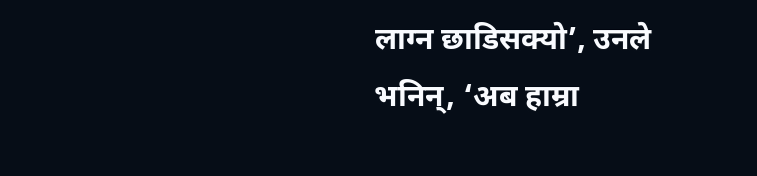लाग्न छाडिसक्यो’, उनले भनिन्, ‘अब हाम्रा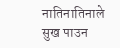नातिनातिनाले सुख पाउन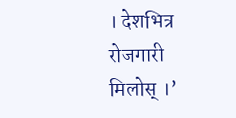। देशभित्र रोजगारी मिलोस् ।’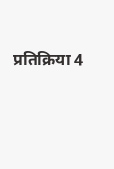प्रतिक्रिया 4